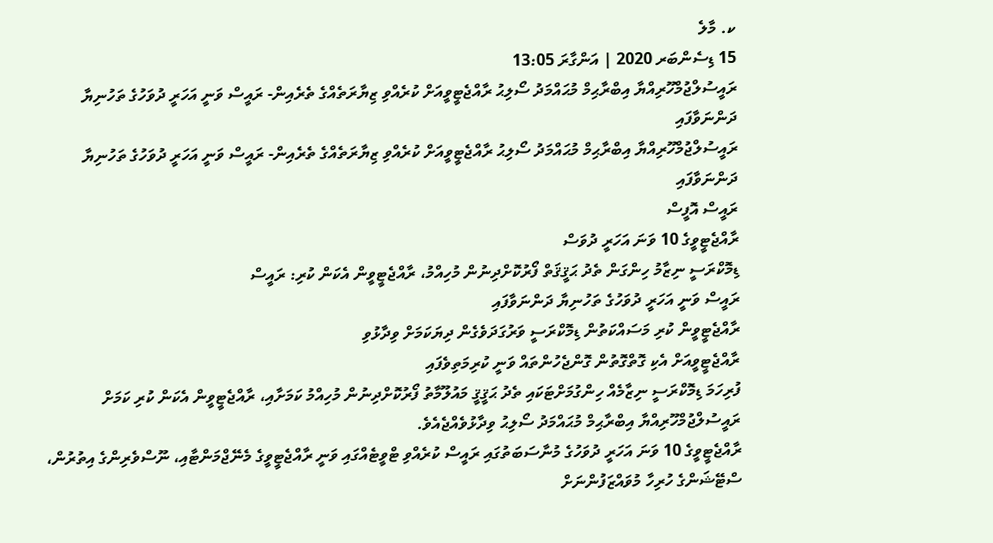ކ. މާލެ
15 ޑިސެންބަރ 2020 | އަންގާރަ 13:05
ރައީސުލްޖުމްހޫރިއްޔާ އިބްރާޙިމް މުޙައްމަދު ސޯލިޙު ރާއްޖެޓީވީއަށް ކުރެއްވި ޒިޔާރަތެއްގެ ތެރެއިން- ރައީސް ވަނީ އަހަރީ ދުވަހުގެ ތަހުނިޔާ ދަންނަވާފައި
ރައީސުލްޖުމްހޫރިއްޔާ އިބްރާޙިމް މުޙައްމަދު ސޯލިޙު ރާއްޖެޓީވީއަށް ކުރެއްވި ޒިޔާރަތެއްގެ ތެރެއިން- ރައީސް ވަނީ އަހަރީ ދުވަހުގެ ތަހުނިޔާ ދަންނަވާފައި
ރައީސް އޮފީސް
ރާއްޖެޓީވީގެ 10 ވަނަ އަހަރީ ދުވަސް
ޑިމޮކްރަސީ ނިޒާމު ހިންގަން ތެދު ޙަޤީޤަތް ފޯރުކޮށްދިނުން މުހިއްމު، ރާއްޖެޓީވީން އެކަން ކުރި: ރައީސް
ރައީސް ވަނީ އަހަރީ ދުވަހުގެ ތަހުނިޔާ ދަންނަވާފައި
ރާއްޖެޓީވީން ކުރި މަސައްކަތުން ޑިމޮކްރަސީ ވަރުގަދަވެގެން ދިޔަކަމަށް ވިދާޅުވި
ރާއްޖެޓީވީއަށް އެކި ގޮތްގޮތުން ގޮންޖެހުންތައް ވަނީ ކުރިމަތިވެފައި
ފުރިހަމަ ޑިމޮކްރަސީ ނިޒާމެއް ހިންގުމަށްޓަކައި ތެދު ޙަޤީޤީ މައުލޫމާތު ފޯރުކޮށްދިނުން މުހިއްމު ކަމަށާއި، ރާއްޖެޓީވީން އެކަން ކުރި ކަމަށް ރައީސުލްޖުމްހޫރިއްޔާ އިބްރާޙިމް މުޙައްމަދު ސޯލިޙު ވިދާޅުވެއްޖެއެވެ.
ރާއްޖެޓީވީގެ 10 ވަނަ އަހަރީ ދުވަހުގެ މުނާސަބަތުގައި ރައީސް ކުރެއްވި ޓްވީޓެއްގައި ވަނީ ރާއްޖެޓީވީގެ މެނޭޖްމަންޓާއި، ނޫސްވެރިންގެ އިތުރުން، ސްޓޭޝަންގެ ހުރިހާ މުވައްޒަފުންނަށް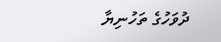ދުވަހުގެ ތަހުނިޔާ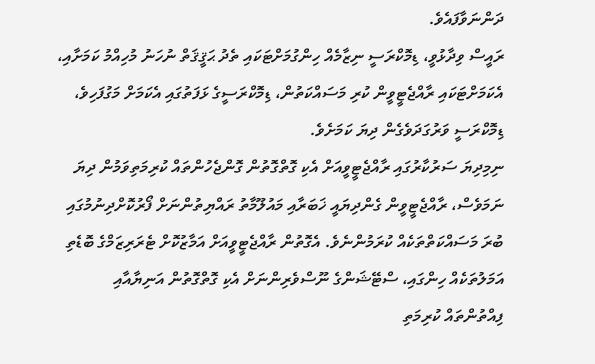ދަންނަވާފައެވެ.
ރައީސް ވިދާޅުވީ، ޑިމޮކްރަސީ ނިޒާމެއް ހިންގުމަށްޓަކައި ތެދު ޙަޤީޤަތް ނުހަނު މުހިއްމު ކަމަށާއި، އެކަމަށްޓަކައި ރާއްޖެޓީވީން ކުރި މަސައްކަތުން، ޑިމޮކްރަސީގެ ޅަފަތުގައި އެކަމަށް މަގުފަހިވެ، ޑިމޮކްރަސީ ވަރުގަދަވެގެން ދިޔަ ކަމަށެވެ.
ނިމިދިޔަ ސަރުކާރުގައި ރާއްޖެޓީވީއަށް އެކި ގޮތްގޮތުން ގޮންޖެހުންތައް ކުރިމަތިވަމުން ދިޔަ ނަމަވެސް، ރާއްޖެޓީވީން ގެންދިޔައީ ޚަބަރާއި މައުލޫމާތު ރައްޔިތުންނަށް ފޯރުކޮށްދިނުމުގައި ބުރަ މަސައްކަތްތަކެއް ކުރަމުންނެވެ. އެގޮތުން ރާއްޖެޓީވީއަށް އަމާޒުކޮށް ޓެރަރިޒަމްގެ ބޮޑެތި އަމަލުތަކެއް ހިންގައި، ސްޓޭޝަންގެ ނޫސްވެރިންނަށް އެކި ގޮތްގޮތުން އަނިޔާއާއި ފިއްތުންތައް ކުރިމަތި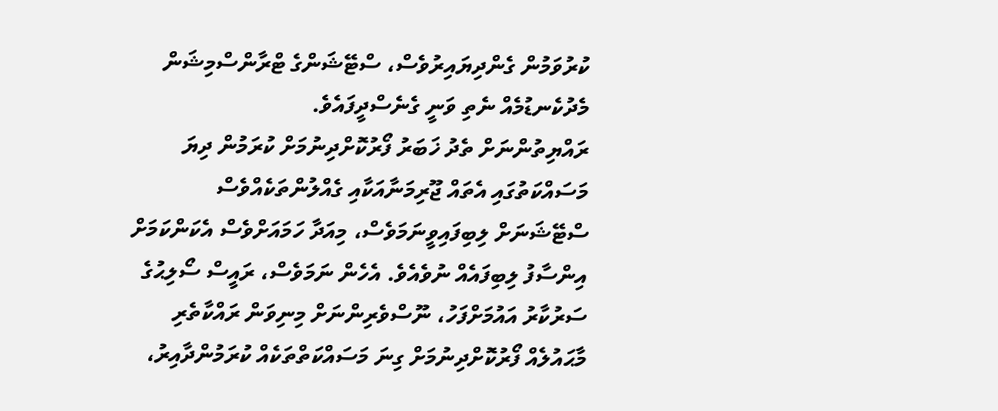ކުރުވަމުން ގެންދިޔައިރުވެސް، ސްޓޭޝަންގެ ޓްރާންސްމިޝަން މެދުކެނޑުމެއް ނެތި ވަނީ ގެނެސްދީފައެވެ.
ރައްޔިތުންނަށް ތެދު ޚަބަރު ފޯރުކޮށްދިނުމަށް ކުރަމުން ދިޔަ މަސައްކަތުގައި އެތައް ޖޫރިމަނާއަކާއި ގެއްލުންތަކެއްވެސް ސްޓޭޝަނަށް ލިބިފައިވީނަމަވެސް، މިއަދާ ހަމައަށްވެސް އެކަންކަމަށް އިންސާފު ލިބިފައެއް ނުވެއެވެ. އެހެން ނަމަވެސް، ރައީސް ސޯލިޙުގެ ސަރުކާރު އައުމަށްފަހު، ނޫސްވެރިންނަށް މިނިވަން ރައްކާތެރި މާޙައުލެއް ފޯރުކޮށްދިނުމަށް ގިނަ މަސައްކަތްތަކެއް ކުރަމުންދާއިރު،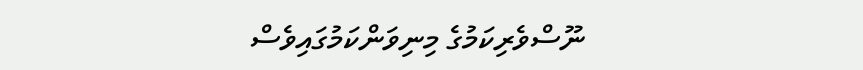ނޫސްވެރިކަމުގެ މިނިވަންކަމުގައިވެސް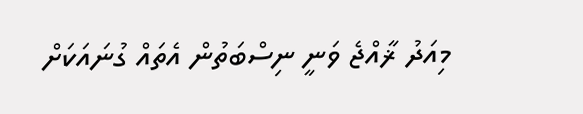މިއަދު ޜާއްޖެ ވަނީ ނިސްބަތުން އެތައް ގުނައަކަށް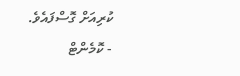ކުރިއަށް ގޮސްފައެވެ.
- ކޮމެންޓް